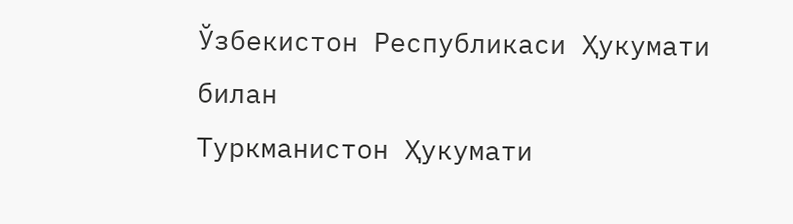Ўзбекистон Республикаси Ҳукумати билан
Туркманистон Ҳукумати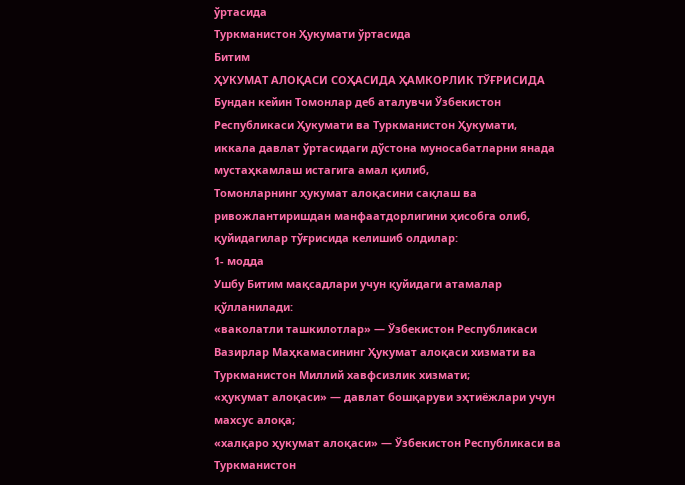ўртасида
Туркманистон Ҳукумати ўртасида
Битим
ҲУКУМАТ АЛОҚАСИ СОҲАСИДА ҲАМКОРЛИК ТЎҒРИСИДА
Бундан кейин Томонлар деб аталувчи Ўзбекистон Республикаси Ҳукумати ва Туркманистон Ҳукумати,
иккала давлат ўртасидаги дўстона муносабатларни янада мустаҳкамлаш истагига амал қилиб,
Томонларнинг ҳукумат алоқасини сақлаш ва ривожлантиришдан манфаатдорлигини ҳисобга олиб,
қуйидагилар тўғрисида келишиб олдилар:
1- модда
Ушбу Битим мақсадлари учун қуйидаги атамалар қўлланилади:
«ваколатли ташкилотлар» — Ўзбекистон Республикаси Вазирлар Маҳкамасининг Ҳукумат алоқаси хизмати ва Туркманистон Миллий хавфсизлик хизмати;
«ҳукумат алоқаси» — давлат бошқаруви эҳтиёжлари учун махсус алоқа;
«халқаро ҳукумат алоқаси» — Ўзбекистон Республикаси ва Туркманистон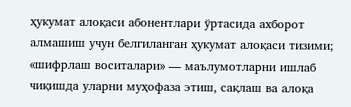ҳукумат алоқаси абонентлари ўртасида ахборот алмашиш учун белгиланган ҳукумат алоқаси тизими;
«шифрлаш воситалари» — маълумотларни ишлаб чиқишда уларни муҳофаза этиш, сақлаш ва алоқа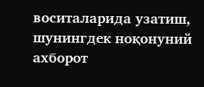воситаларида узатиш, шунингдек ноқонуний ахборот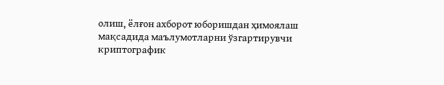олиш, ёлғон ахборот юборишдан ҳимоялаш мақсадида маълумотларни ўзгартирувчи криптографик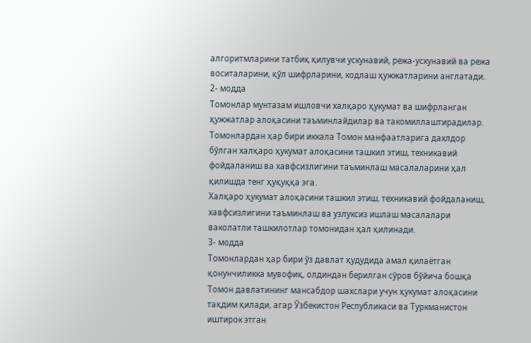алгоритмларини татбиқ қилувчи ускунавий, режа-ускунавий ва режа воситаларини, қўл шифрларини, кодлаш ҳужжатларини англатади.
2- модда
Томонлар мунтазам ишловчи халқаро ҳукумат ва шифрланган ҳужжатлар алоқасини таъминлайдилар ва такомиллаштирадилар.
Томонлардан ҳар бири иккала Томон манфаатларига дахлдор бўлган халқаро ҳукумат алоқасини ташкил этиш, техникавий фойдаланиш ва хавфсизлигини таъминлаш масалаларини ҳал қилишда тенг ҳуқуққа эга.
Халқаро ҳукумат алоқасини ташкил этиш, техникавий фойдаланиш, хавфсизлигини таъминлаш ва узлуксиз ишлаш масалалари ваколатли ташкилотлар томонидан ҳал қилинади.
3- модда
Томонлардан ҳар бири ўз давлат ҳудудида амал қилаётган қонунчиликка мувофиқ, олдиндан берилган сўров бўйича бошқа Томон давлатининг мансабдор шахслари учун ҳукумат алоқасини тақдим қилади, агар Ўзбекистон Республикаси ва Туркманистон иштирок этган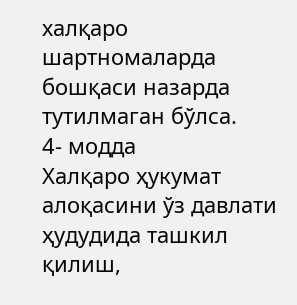халқаро шартномаларда бошқаси назарда тутилмаган бўлса.
4- модда
Халқаро ҳукумат алоқасини ўз давлати ҳудудида ташкил қилиш,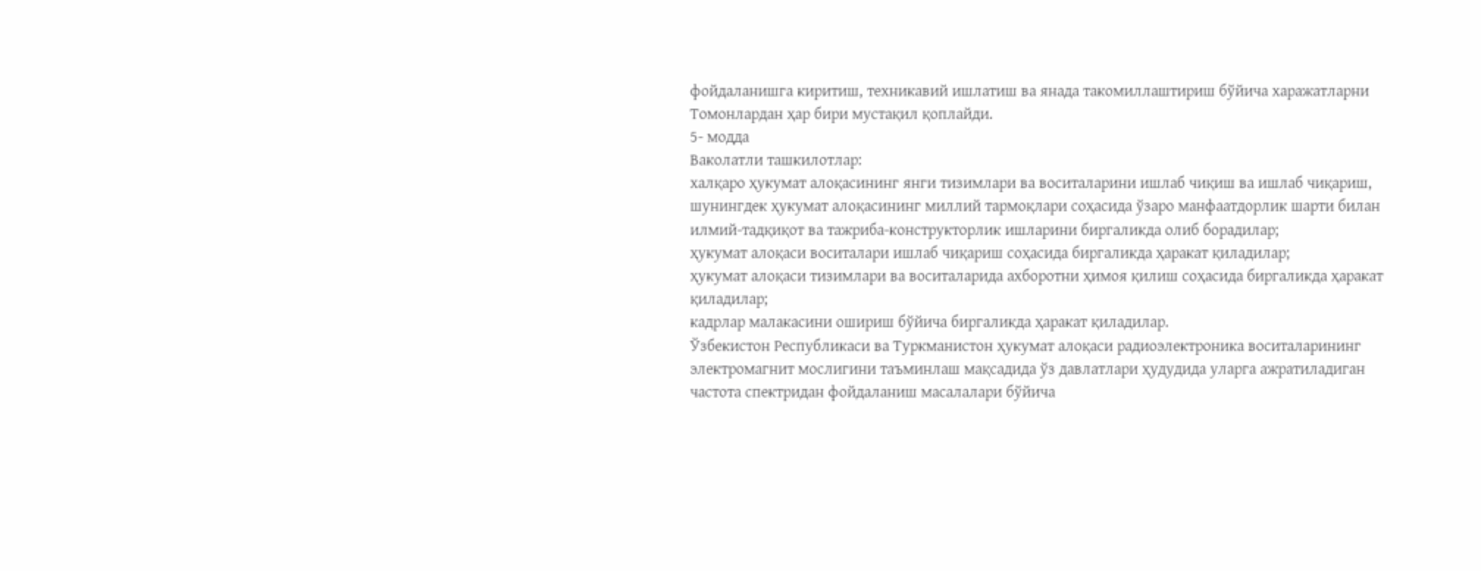фойдаланишга киритиш, техникавий ишлатиш ва янада такомиллаштириш бўйича харажатларни Томонлардан ҳар бири мустақил қоплайди.
5- модда
Ваколатли ташкилотлар:
халқаро ҳукумат алоқасининг янги тизимлари ва воситаларини ишлаб чиқиш ва ишлаб чиқариш, шунингдек ҳукумат алоқасининг миллий тармоқлари соҳасида ўзаро манфаатдорлик шарти билан илмий-тадқиқот ва тажриба-конструкторлик ишларини биргаликда олиб борадилар;
ҳукумат алоқаси воситалари ишлаб чиқариш соҳасида биргаликда ҳаракат қиладилар;
ҳукумат алоқаси тизимлари ва воситаларида ахборотни ҳимоя қилиш соҳасида биргаликда ҳаракат қиладилар;
кадрлар малакасини ошириш бўйича биргаликда ҳаракат қиладилар.
Ўзбекистон Республикаси ва Туркманистон ҳукумат алоқаси радиоэлектроника воситаларининг электромагнит мослигини таъминлаш мақсадида ўз давлатлари ҳудудида уларга ажратиладиган частота спектридан фойдаланиш масалалари бўйича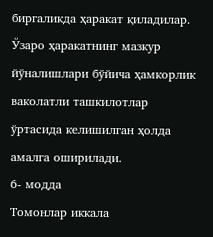биргаликда ҳаракат қиладилар.
Ўзаро ҳаракатнинг мазкур йўналишлари бўйича ҳамкорлик ваколатли ташкилотлар ўртасида келишилган ҳолда амалга оширилади.
6- модда
Томонлар иккала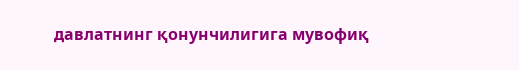давлатнинг қонунчилигига мувофиқ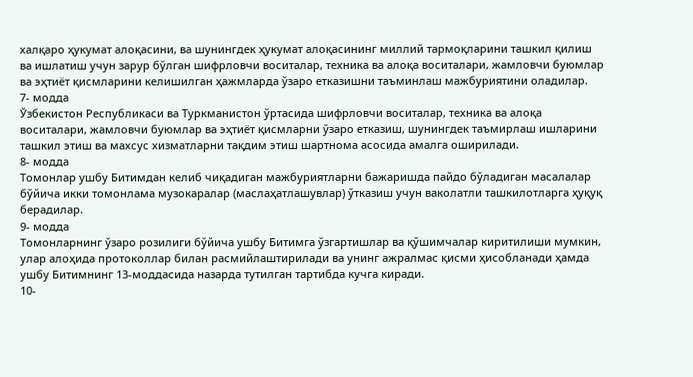халқаро ҳукумат алоқасини, ва шунингдек ҳукумат алоқасининг миллий тармоқларини ташкил қилиш ва ишлатиш учун зарур бўлган шифрловчи воситалар, техника ва алоқа воситалари, жамловчи буюмлар ва эҳтиёт қисмларини келишилган ҳажмларда ўзаро етказишни таъминлаш мажбуриятини оладилар.
7- модда
Ўзбекистон Республикаси ва Туркманистон ўртасида шифрловчи воситалар, техника ва алоқа воситалари, жамловчи буюмлар ва эҳтиёт қисмларни ўзаро етказиш, шунингдек таъмирлаш ишларини ташкил этиш ва махсус хизматларни тақдим этиш шартнома асосида амалга оширилади.
8- модда
Томонлар ушбу Битимдан келиб чиқадиган мажбуриятларни бажаришда пайдо бўладиган масалалар бўйича икки томонлама музокаралар (маслаҳатлашувлар) ўтказиш учун ваколатли ташкилотларга ҳуқуқ берадилар.
9- модда
Томонларнинг ўзаро розилиги бўйича ушбу Битимга ўзгартишлар ва қўшимчалар киритилиши мумкин, улар алоҳида протоколлар билан расмийлаштирилади ва унинг ажралмас қисми ҳисобланади ҳамда ушбу Битимнинг 13-моддасида назарда тутилган тартибда кучга киради.
10-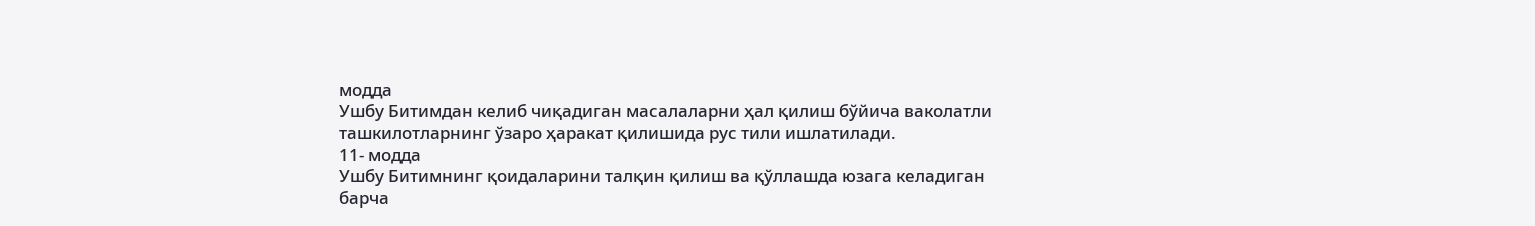модда
Ушбу Битимдан келиб чиқадиган масалаларни ҳал қилиш бўйича ваколатли ташкилотларнинг ўзаро ҳаракат қилишида рус тили ишлатилади.
11- модда
Ушбу Битимнинг қоидаларини талқин қилиш ва қўллашда юзага келадиган барча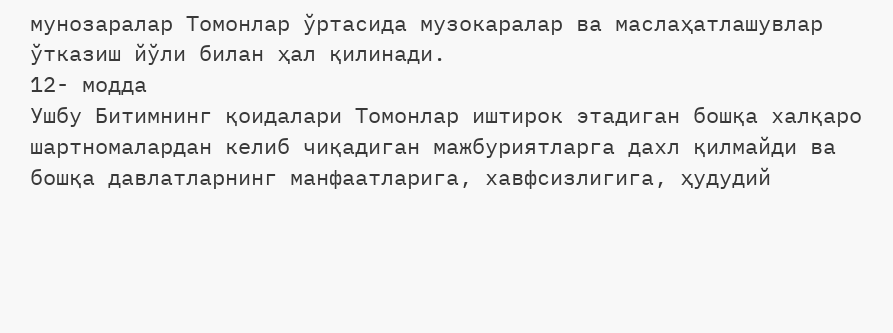мунозаралар Томонлар ўртасида музокаралар ва маслаҳатлашувлар ўтказиш йўли билан ҳал қилинади.
12- модда
Ушбу Битимнинг қоидалари Томонлар иштирок этадиган бошқа халқаро шартномалардан келиб чиқадиган мажбуриятларга дахл қилмайди ва бошқа давлатларнинг манфаатларига, хавфсизлигига, ҳудудий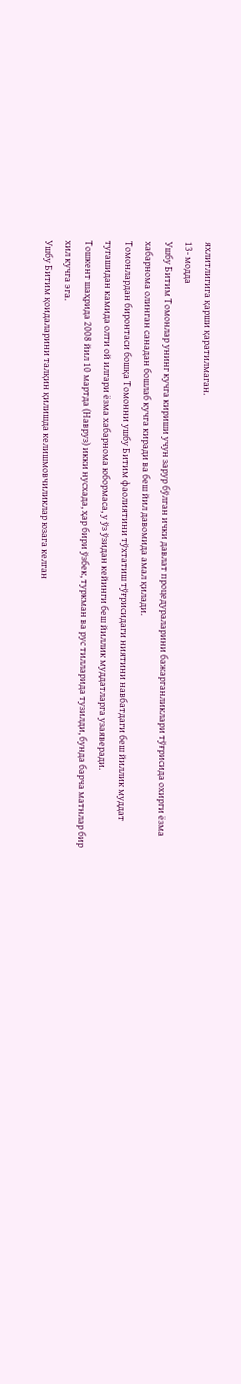яхлитлигига қарши қаратилмаган.
13- модда
Ушбу Битим Томонлар унинг кучга кириши учун зарур бўлган ички давлат процедураларини бажарганликлари тўғрисида охирги ёзма хабарнома олинган санадан бошлаб кучга киради ва беш йил давомида амал қилади.
Томонлардан биронтаси бошқа Томонни ушбу Битим фаолиятини тўхтатиш тўғрисидаги ниятини навбатдаги беш йиллик муддат тугашидан камида олти ой илгари ёзма хабарнома юбормаса, у ўз ўзидан кейинги беш йиллик муддатларга узаяверади.
Тошкент шаҳрида 2008 йил 10 мартда (Навруз) икки нусхада, ҳар бири ўзбек, туркман ва рус тилларида тузилди, бунда барча матнлар бир хил кучга эга.
Ушбу Битим қоидаларини талқин қилишда келишмовчиликлар юзага келган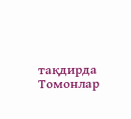тақдирда Томонлар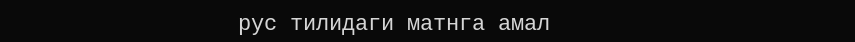рус тилидаги матнга амал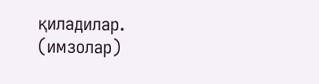қиладилар.
(имзолар)